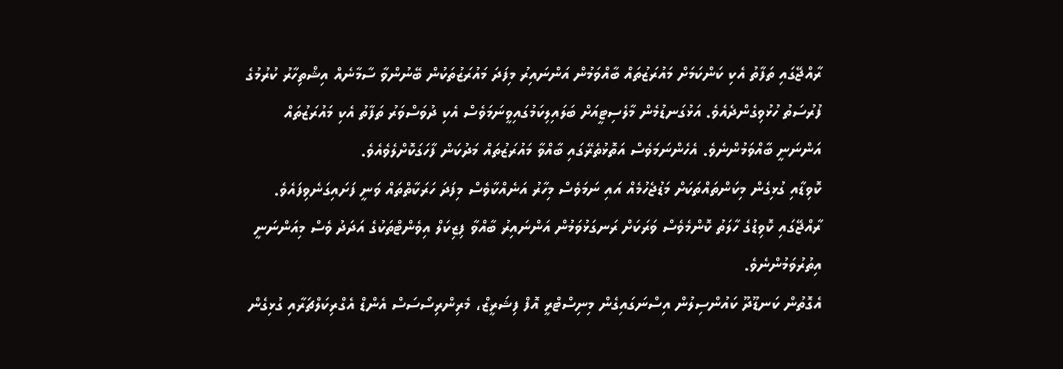ރާއްޖޭގައި ތަފާތު އެކި ކަންކަމަށް މައުރަޒުތައް ބާއްވަމުން އަންނައިރު މިފަދަ މައުރަޒުތަކުން ބޭނުންވާ ސާމާނެއް އިޝްތިހާރު ކުރުމުގެ ފުރުސަތު ހުޅުވިގެންދެއެވެ. އަޅުގަނޑުމެން މާލެސިޓީއަށް ބަލައިލިކަމުގައިވީނަމަވެސް އެކި ދުވަސްވަރު ތަފާތު އެކި މައުރަޒުތައް އަންނަނީ ބާއްވަމުންނެވެ. އެހެންނަމަވެސް އަތޮޅުތެރޭގައި ބާއްވާ މައުރަޒުތައް މަދުކަން ފާހަގަކޮށްލެވެއެވެ.
ކޮވިޑާއި ގުޅިގެން މިކަންތައްތަކަށް މަޑުޖެހުމެއް އައި ނަމަވެސް މިހާރު އަނެއްކާވެސް މިފަދަ ހަރަކާތްތައް ވަނީ ފަށައިގަނެވިފައެވެ. ރާއްޖޭގައި ކޮވިޑުގެ ހާލަތު ކޮންމެވެސް ވަރަކަށް ރަނގަޅުވަމުން އަންނައިރު ބާއްވާ ފިޒިކަލް އިވެންޓްތަކުގެ އަދަދު ވެސް މިއަންނަނީ އިތުރުވަމުންނެވެ.
އެގޮތުން ކަނޑޫދޫ ކައުންސިލުން އިސްނަގައިގެން މިނިސްޓްރީ އޮފް ފިޝަރީޒް، މެރިންރިސޯސަސް އެންޑް އެގްރިކަލްޗަރާއި ގުޅިގެން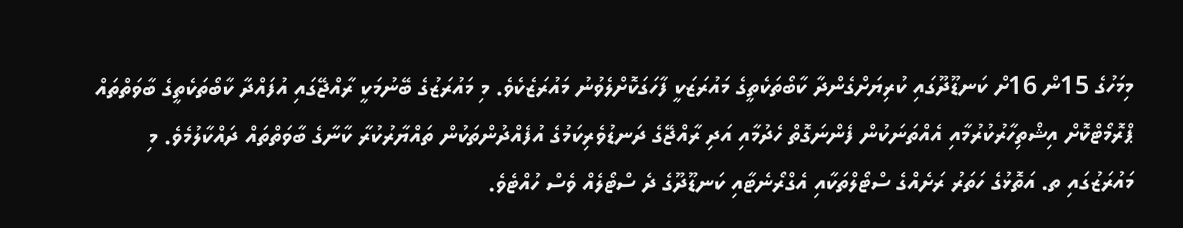މިމަހުގެ 15ން 16ށް ކަނޑޫދޫގައި ކުރިޔަށްގެންދާ ކާބޯތަކެތީގެ މައުރަޒަކީ ފާހަގަކޮށްލެވުނު މައުރަޒެކެވެ. މި މައުރަޒުގެ ބޭނުމަކީ ރާއްޖޭގައި އުފައްދާ ކާބޯތަކެތީގެ ބާވަތްތައް ޕްރޮމޯޓްކޮށް އިޝްތިހާރުކުރުމާއި އެއްތަނަކުން ފެންނަގޮތް ހެދުމާއި އަދި ރާއްޖޭގެ ދަނޑުވެރިކަމުގެ އުފެއްދުންތަކުން ތައްޔާރުކުރާ ކާނާގެ ބާވަތްތައް ދައްކާލުމެވެ. މި މައުރަޒުގައި ތ. އަތޮޅުގެ ހަތަރު ރަށެއްގެ ސްޓޯލްތަކާއި އެގްރޯނެޓާއި ކަނޑޫދޫގެ ދެ ސްޓޯލެއް ވެސް ހުއްޓެވެ.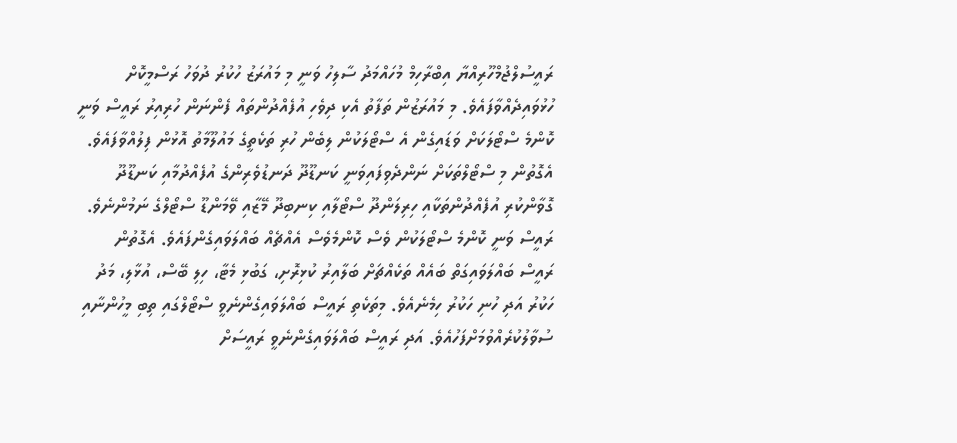ރައީސުލްޖުމްހޫރިއްޔާ އިބްރާހިމް މުހައްމަދު ސާލިހު ވަނީ މި މައުރަޒު ހުކުރު ދުވަހު ރަސްމީކޮށް ހުޅުވައިދެއްވާފައެވެ. މި މައުރަޒުން ތަފާތު އެކި ދިވެހި އުފެއްދުންތައް ފެންނަން ހުރިއިރު ރައީސް ވަނީ ކޮންމެ ސްޓޯލަކަށް ވަޑައިގެން އެ ސްޓޯލަކުން ލިބެން ހުރި ތަކެތީގެ މައުލޫމާތު އޮޅުން ފިލުއްވާފައެވެ.
އެގޮތުން މި ސްޓޯލްތަކަށް ނަންދެވިފައިވަނީ ކަނޑޫދޫ ދަނޑުވެރިންގެ އުފެއްދުމާއި ކަނޑޫދޫ ގޮވާންކުރި އުފެއްދުންތަކާއި ހިރިލަންދޫ ސްޓޯލާއި ކިނބިދޫ މޭޒާއި ވޭމަންޑޫ ސްޓޯލްގެ ނަމުންނެވެ. ރައީސް ވަނީ ކޮންމެ ސްޓޯލަކުން ވެސް ކޮންމެވެސް އެއްޗެއް ބައްލަވައިގެންފައެވެ. އެގޮތުން ރައީސް ބައްލަވައިގަތް ބައެއް ތަކެއްޗަށް ބަލާއިރު ކުޅިރޮށި، ގަބުޅި މެޓާ، ހިލި ބޭސް، އުޅާލި، މަދު ހަކުރު އަދި ހުނި ހަކުރު ހިމެނެއެވެ. މިތަކެތި ރައީސް ބައްލަވައިގެންނެވީ ސްޓޯލްގައި ތިބި މީހުންނާއި ސުވާލުކުރެއްވުމަށްފަހުއެވެ. އަދި ރައީސް ބައްލަވައިގެންނެވީ ރައީސަށް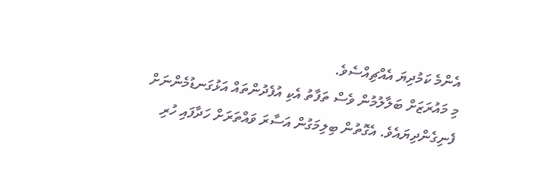އެންމެ ކަމުދިޔަ އެއްޗިއްސެވެ.
މި މައުރަޒަށް ބަލާލުމުން ވެސް ތަފާތު އެކި އުފެދުންތައް އަޅުގަނޑުމެންނަށް ފެނިގެންދިޔައެވެ. އެގޮތުން ބިލިމަގުން އަސާރަ ވައްތަރަށް ހަދާފައި ހުރި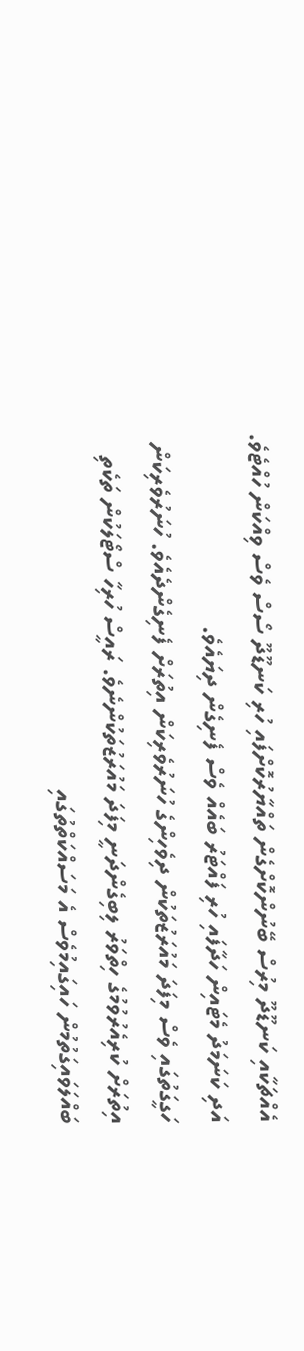އެއްޗަކާއި ކަނޑޫދޫ މިރުސް ބޭނުންކޮށްގެން ތައްޔާރުކޮށްފައި ހުރި ކަނޑޫދޫ ސޯސް ވެސް ވިއްކަން ހުއްޓެވެ. އަދި ކަނަމަދު މެޓައިން ހަދާފައި ހުރި ފައްޓަރު ބައެއް ވެސް ފެނިގެން ދިޔައެވެ.
ހަގީގަތުގައި ވެސް މިފަދަ މައުރަޒުތަކުން ދިވެހިންގެ ހުނަރުވެރިކަން އިތުރަށް ފެނިގެންދެއެވެ. ހުނަރުވެރިކަން އިތުރަށް ކުރިއެރުވުމުގެ ހިތްވަރު ލިބިގެންދަނީ މިފަދަ މައުރަޒުތަކުންނެވެ. ރައީސް ހުރިހާ ސްޓޯލަކުން ތަކެތި ބައްލަވައިގަތުމުން ހައިގައިމުވެސް އެ މަސައްކަތްތުގައި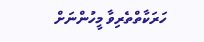ހަރަކާތްތެރިވާ މީހުންނަށް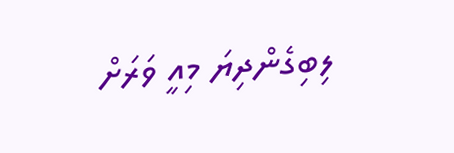ލިބިގެންދިޔަ މިއީ ވަރަށް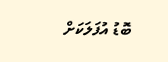ބޮޑު އުފަލަކަށް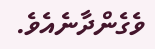ވެގެންދާނެއެވެ.